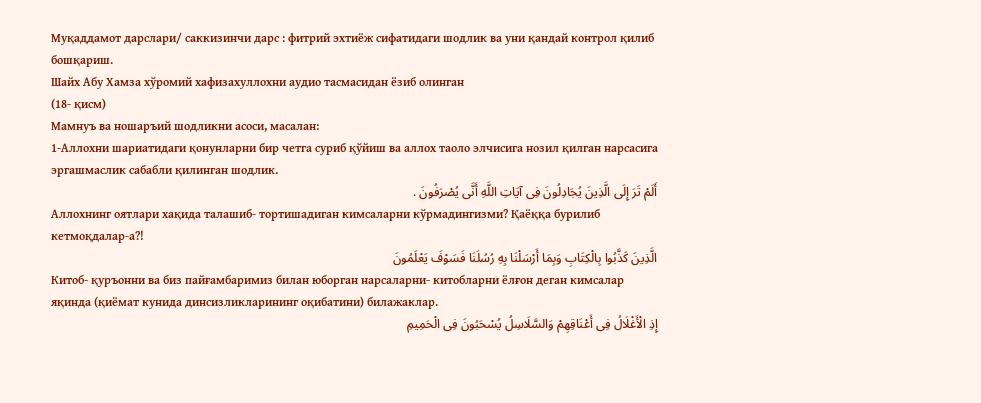Муқаддамот дарслари/ саккизинчи дарс : фитрий эхтиёж сифатидаги шодлик ва уни қандай контрол қилиб бошқариш.
Шайх Абу Хамза хўромий хафизахуллохни аудио тасмасидан ёзиб олинган
(18- қисм)
Мамнуъ ва ношаръий шодликни асоси, масалан:
1-Аллохни шариатидаги қонунларни бир четга суриб қўйиш ва аллох таоло элчисига нозил қилган нарсасига эргашмаслик сабабли қилинган шодлик.
أَلَمْ تَرَ إِلَى الَّذِینَ یُجَادِلُونَ فِی آیَاتِ اللَّهِ أَنَّى یُصْرَفُونَ .
Аллохнинг оятлари хақида талашиб- тортишадиган кимсаларни кўрмадингизми? Қаёққа бурилиб кетмоқдалар-а?!
الَّذِینَ کَذَّبُوا بِالْکِتَابِ وَبِمَا أَرْسَلْنَا بِهِ رُسُلَنَا فَسَوْفَ یَعْلَمُونَ
Китоб- қуръонни ва биз пайғамбаримиз билан юборган нарсаларни- китобларни ёлғон деган кимсалар яқинда (қиёмат кунида динсизликларининг оқибатини) билажаклар.
إِذِ الْأَغْلَالُ فِی أَعْنَاقِهِمْ وَالسَّلَاسِلُ یُسْحَبُونَ فِی الْحَمِیمِ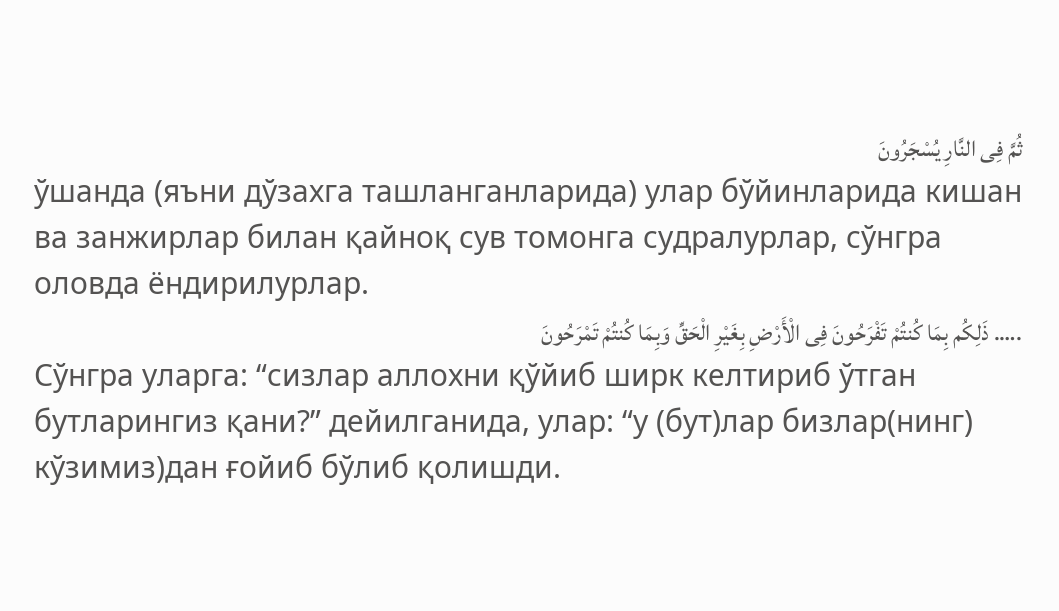ثُمَّ فِی النَّارِ یُسْجَرُونَ
ўшанда (яъни дўзахга ташланганларида) улар бўйинларида кишан ва занжирлар билан қайноқ сув томонга судралурлар, сўнгра оловда ёндирилурлар.
.…. ذَلِکُم بِمَا کُنتُمْ تَفْرَحُونَ فِی الْأَرْضِ بِغَیْرِ الْحَقِّ وَبِمَا کُنتُمْ تَمْرَحُونَ
Сўнгра уларга: “сизлар аллохни қўйиб ширк келтириб ўтган бутларингиз қани?” дейилганида, улар: “у (бут)лар бизлар(нинг) кўзимиз)дан ғойиб бўлиб қолишди.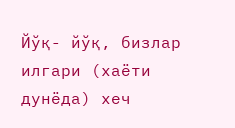Йўқ- йўқ, бизлар илгари (хаёти дунёда) хеч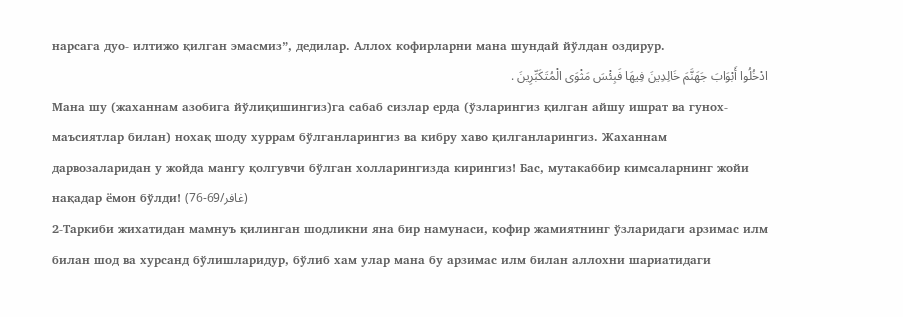нарсага дуо- илтижо қилган эмасмиз”, дедилар. Аллох кофирларни мана шундай йўлдан оздирур.
ادْخُلُوا أَبْوَابَ جَهَنَّمَ خَالِدِینَ فِیهَا فَبِئْسَ مَثْوَى الْمُتَکَبِّرِینَ .
Мана шу (жаханнам азобига йўлиқишингиз)га сабаб сизлар ерда (ўзларингиз қилган айшу ишрат ва гунох-маъсиятлар билан) нохақ шоду хуррам бўлганларингиз ва кибру хаво қилганларингиз. Жаханнам дарвозаларидан у жойда мангу қолгувчи бўлган холларингизда кирингиз! Бас, мутакаббир кимсаларнинг жойи нақадар ёмон бўлди! (غافر/69-76)
2-Таркиби жихатидан мамнуъ қилинган шодликни яна бир намунаси, кофир жамиятнинг ўзларидаги арзимас илм билан шод ва хурсанд бўлишларидур, бўлиб хам улар мана бу арзимас илм билан аллохни шариатидаги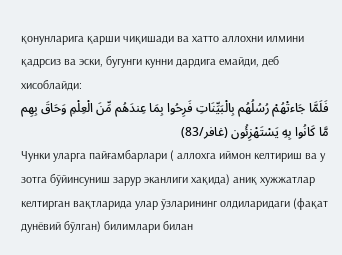қонунларига қарши чиқишади ва хатто аллохни илмини қадрсиз ва эски, бугунги кунни дардига емайди, деб хисоблайди:
فَلَمَّا جَاءتْهُمْ رُسُلُهُم بِالْبَيِّنَاتِ فَرِحُوا بِمَا عِندَهُم مِّنَ الْعِلْمِ وَحَاقَ بِهِم مَّا كَانُوا بِهِ يَسْتَهْزِئُون (غافر/83)
Чунки уларга пайғамбарлари ( аллохга иймон келтириш ва у зотга бўйинсуниш зарур эканлиги хақида) аниқ хужжатлар келтирган вақтларида улар ўзларининг олдиларидаги (фақат дунёвий бўлган) билимлари билан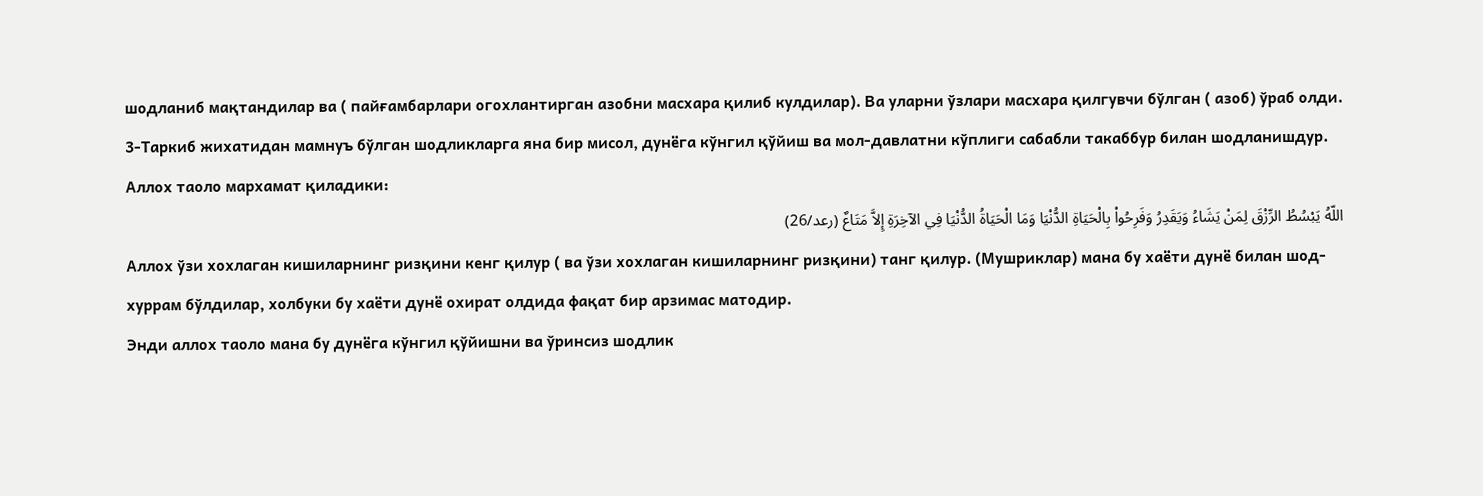шодланиб мақтандилар ва ( пайғамбарлари огохлантирган азобни масхара қилиб кулдилар). Ва уларни ўзлари масхара қилгувчи бўлган ( азоб) ўраб олди.
3-Таркиб жихатидан мамнуъ бўлган шодликларга яна бир мисол, дунёга кўнгил қўйиш ва мол-давлатни кўплиги сабабли такаббур билан шодланишдур.
Аллох таоло мархамат қиладики:
اللّهُ يَبْسُطُ الرِّزْقَ لِمَنْ يَشَاءُ وَيَقَدِرُ وَفَرِحُواْ بِالْحَيَاةِ الدُّنْيَا وَمَا الْحَيَاةُ الدُّنْيَا فِي الآخِرَةِ إِلاَّ مَتَاعٌ (رعد/26)
Аллох ўзи хохлаган кишиларнинг ризқини кенг қилур ( ва ўзи хохлаган кишиларнинг ризқини) танг қилур. (Мушриклар) мана бу хаёти дунё билан шод- хуррам бўлдилар, холбуки бу хаёти дунё охират олдида фақат бир арзимас матодир.
Энди аллох таоло мана бу дунёга кўнгил қўйишни ва ўринсиз шодлик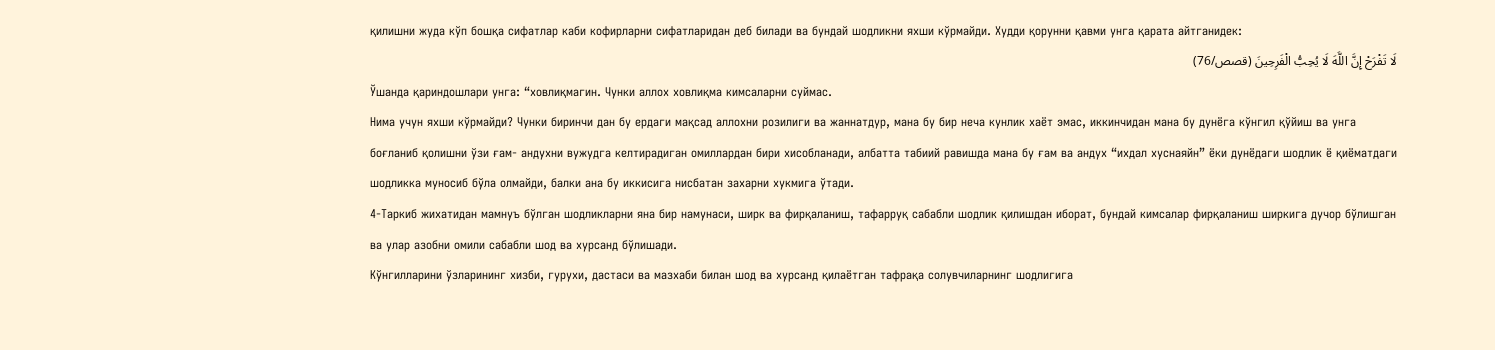қилишни жуда кўп бошқа сифатлар каби кофирларни сифатларидан деб билади ва бундай шодликни яхши кўрмайди. Худди қорунни қавми унга қарата айтганидек:
لَا تَفْرَحْ إِنَّ اللَّهَ لَا یُحِبُّ الْفَرِحِینَ (قصص/76)
Ўшанда қариндошлари унга: “ховлиқмагин. Чунки аллох ховлиқма кимсаларни суймас.
Нима учун яхши кўрмайди? Чунки биринчи дан бу ердаги мақсад аллохни розилиги ва жаннатдур, мана бу бир неча кунлик хаёт эмас, иккинчидан мана бу дунёга кўнгил қўйиш ва унга боғланиб қолишни ўзи ғам- андухни вужудга келтирадиган омиллардан бири хисобланади, албатта табиий равишда мана бу ғам ва андух “ихдал хуснаяйн” ёки дунёдаги шодлик ё қиёматдаги шодликка муносиб бўла олмайди, балки ана бу иккисига нисбатан захарни хукмига ўтади.
4-Таркиб жихатидан мамнуъ бўлган шодликларни яна бир намунаси, ширк ва фирқаланиш, тафарруқ сабабли шодлик қилишдан иборат, бундай кимсалар фирқаланиш ширкига дучор бўлишган ва улар азобни омили сабабли шод ва хурсанд бўлишади.
Кўнгилларини ўзларининг хизби, гурухи, дастаси ва мазхаби билан шод ва хурсанд қилаётган тафрақа солувчиларнинг шодлигига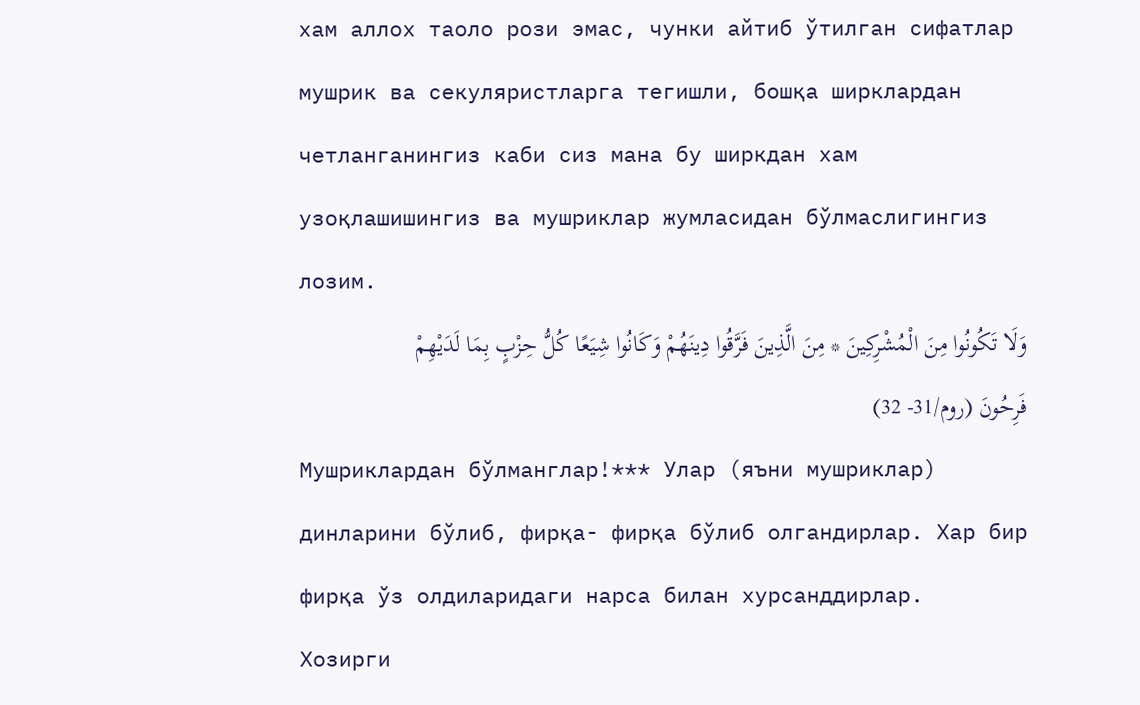хам аллох таоло рози эмас, чунки айтиб ўтилган сифатлар мушрик ва секуляристларга тегишли, бошқа ширклардан четланганингиз каби сиз мана бу ширкдан хам узоқлашишингиз ва мушриклар жумласидан бўлмаслигингиз лозим.
وَلَا تَکُونُوا مِنَ الْمُشْرِکِینَ * مِنَ الَّذِينَ فَرَّقُوا دِينَهُمْ وَكَانُوا شِيَعًا كُلُّ حِزْبٍ بِمَا لَدَيْهِمْ فَرِحُونَ (روم/31- 32)
Мушриклардан бўлманглар!*** Улар (яъни мушриклар) динларини бўлиб, фирқа- фирқа бўлиб олгандирлар. Хар бир фирқа ўз олдиларидаги нарса билан хурсанддирлар.
Хозирги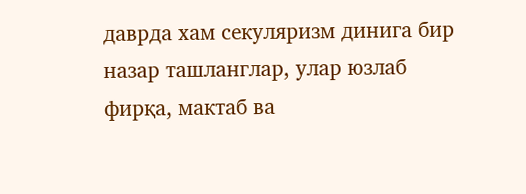даврда хам секуляризм динига бир назар ташланглар, улар юзлаб фирқа, мактаб ва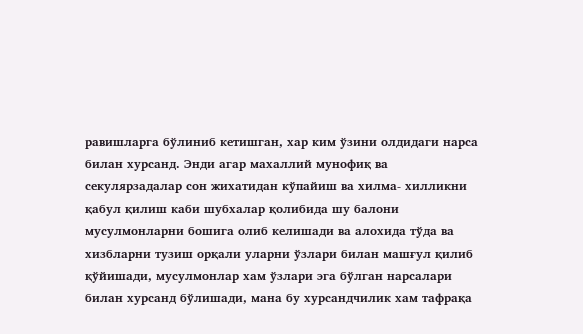равишларга бўлиниб кетишган, хар ким ўзини олдидаги нарса билан хурсанд. Энди агар махаллий мунофиқ ва секулярзадалар сон жихатидан кўпайиш ва хилма- хилликни қабул қилиш каби шубхалар қолибида шу балони мусулмонларни бошига олиб келишади ва алохида тўда ва хизбларни тузиш орқали уларни ўзлари билан машғул қилиб қўйишади, мусулмонлар хам ўзлари эга бўлган нарсалари билан хурсанд бўлишади, мана бу хурсандчилик хам тафрақа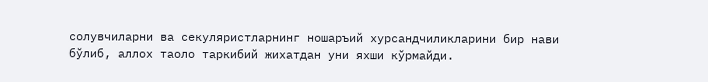солувчиларни ва секуляристларнинг ношаръий хурсандчиликларини бир нави бўлиб, аллох таоло таркибий жихатдан уни яхши кўрмайди.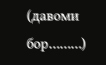(давоми бор………)